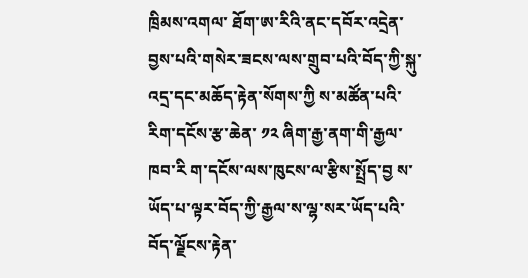ཁྲིམས་འགལ་ ཐོག་ཨ་རིའི་ནང་དབོར་འདྲེན་བྱས་པའི་གསེར་ཟངས་ལས་གྲུབ་པའི་བོད་ཀྱི་སྐུ་འདྲ་དང་མཆོད་རྟེན་སོགས་ཀྱི ས་མཚོན་པའི་རིག་དངོས་རྩ་ཆེན་ ༡༢ ཞིག་རྒྱ་ནག་གི་རྒྱལ་ཁབ་རི ག་དངོས་ལས་ཁུངས་ལ་རྩིས་སྤྲོད་བྱ ས་ཡོད་པ་ལྟར་བོད་ཀྱི་རྒྱལ་ས་ལྷ་སར་ཡོད་པའི་ བོད་ལྗོངས་རྟེན་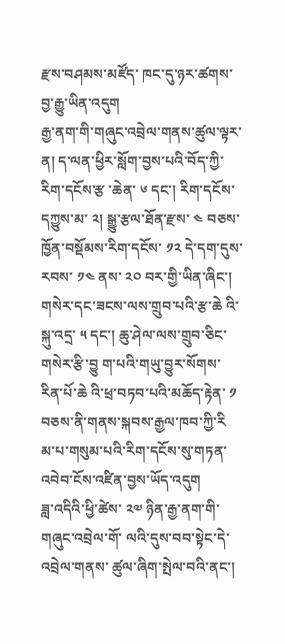རྫས་བཤམས་མཛོད་ ཁང་དུ་ཉར་ཚགས་བྱ་རྒྱུ་ཡིན་འདུག
རྒྱ་ནག་གི་གཞུང་འབྲེལ་གནས་ཚུལ་ལྟར་ན། ད་ལན་ཕྱིར་སློག་བྱས་པའི་བོད་ཀྱི་རིག་དངོས་རྩ ་ཆེན་ ༦ དང་། རིག་དངོས་དཀྱུས་མ་ ༢། སྒྱུ་རྩལ་ཐོན་རྫས་ ༤ བཅས་ཁྱོན་བསྡོམས་རིག་དངོས་ ༡༢ དེ་དག་དུས་རབས་ ༡༤ ནས་ ༢༠ བར་གྱི་ཡིན་ཞིང་། གསེར་དང་ཟངས་ལས་གྲུབ་པའི་རྩ་ཆེ འི་སྐུ་འདྲ་ ༥ དང་། ཆུ་ཤེལ་ལས་གྲུབ་ཅིང་གསེར་རྩི་བྱུ ག་པའི་གཡུ་བྱུར་སོགས་རིན་པོ་ཆེ འི་ཕྲ་བཏབ་པའི་མཆོད་རྟེན་ ༡ བཅས་ནི་གནས་སྐབས་རྒྱལ་ཁབ་ཀྱི་རི མ་པ་གསུམ་པའི་རིག་དངོས་སུ་གཏན་ འབེབ་ངོས་འཛིན་བྱས་ཡོད་འདུག
ཟླ་འདིའི་ཕྱི་ཚེས་ ༢༧ ཉིན་རྒྱ་ནག་གི་གཞུང་འབྲེལ་གོ་ ལའི་དུས་བབ་སྟེང་དེ་འབྲེལ་གནས་ ཚུལ་ཞིག་སྤེལ་བའི་ནང་།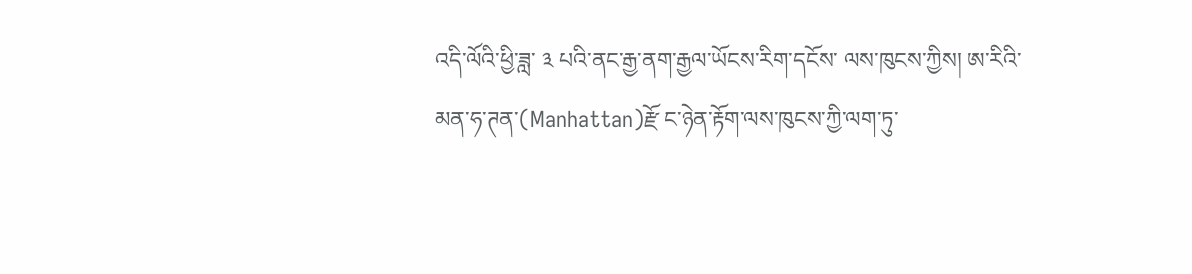འདི་ལོའི་ཕྱི་ཟླ་ ༣ པའི་ནང་རྒྱ་ནག་རྒྱལ་ཡོངས་རིག་དངོས་ ལས་ཁུངས་ཀྱིས། ཨ་རིའི་མན་ཧ་ཊན་(Manhattan)རྫོ ང་ཉེན་རྟོག་ལས་ཁུངས་ཀྱི་ལག་ཏུ་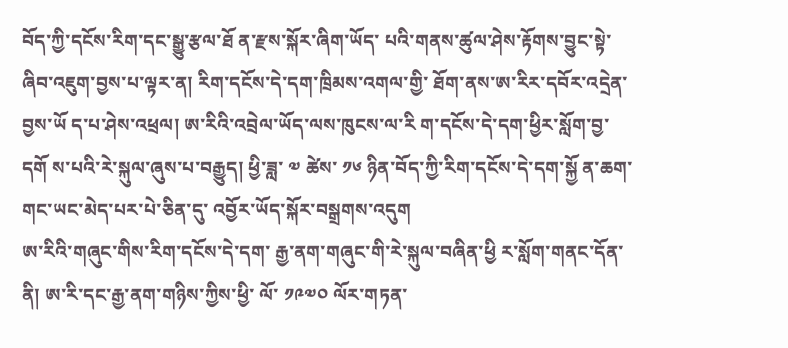བོད་ཀྱི་དངོས་རིག་དང་སྒྱུ་རྩལ་ཐོ ན་རྫས་སྐོར་ཞིག་ཡོད་ པའི་གནས་ཚུལ་ཤེས་རྟོགས་བྱུང་སྟེ་ཞིབ་འཇུག་བྱས་པ་ལྟར་ན། རིག་དངོས་དེ་དག་ཁྲིམས་འགལ་གྱི་ ཐོག་ནས་ཨ་རིར་དབོར་འདྲེན་བྱས་ཡོ ད་པ་ཤེས་འཕྲལ། ཨ་རིའི་འབྲེལ་ཡོད་ལས་ཁུངས་ལ་རི ག་དངོས་དེ་དག་ཕྱིར་སློག་བྱ་དགོ ས་པའི་རེ་སྐུལ་ཞུས་པ་བརྒྱུད། ཕྱི་ཟླ་ ༧ ཚེས་ ༡༦ ཉིན་བོད་ཀྱི་རིག་དངོས་དེ་དག་སྐྱོ ན་ཆག་གང་ཡང་མེད་པར་པེ་ཅིན་དུ་ འབྱོར་ཡོད་སྐོར་བསྒྲགས་འདུག
ཨ་རིའི་གཞུང་གིས་རིག་དངོས་དེ་དག་ རྒྱ་ནག་གཞུང་གི་རེ་སྐུལ་བཞིན་ཕྱི ར་སློག་གནང་དོན་ནི། ཨ་རི་དང་རྒྱ་ནག་གཉིས་ཀྱིས་ཕྱི་ ལོ་ ༡༩༧༠ ལོར་གཏན་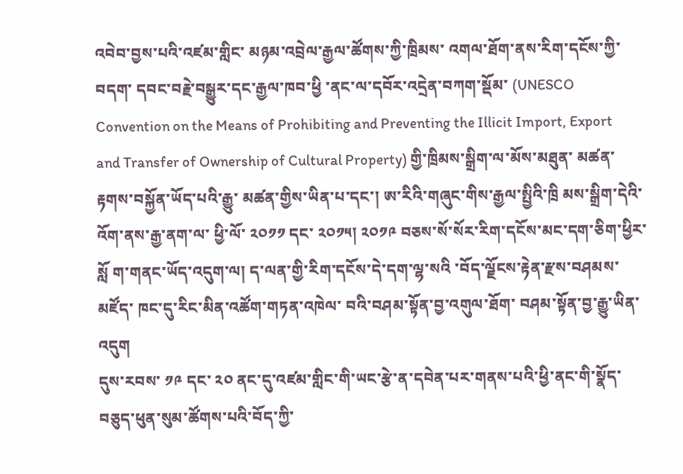འབེབ་བྱས་པའི་འཛམ་གླིང་ མཉམ་འབྲེལ་རྒྱལ་ཚོགས་ཀྱི་ཁྲིམས་ འགལ་ཐོག་ནས་རིག་དངོས་ཀྱི་བདག་ དབང་བརྗེ་བསྒྱུར་དང་རྒྱལ་ཁབ་ཕྱི ་ནང་ལ་དབོར་འདྲེན་བཀག་སྡོམ་ (UNESCO Convention on the Means of Prohibiting and Preventing the Illicit Import, Export and Transfer of Ownership of Cultural Property) གྱི་ཁྲིམས་སྒྲིག་ལ་མོས་མཐུན་ མཚན་རྟགས་བསྐྱོན་ཡོད་པའི་རྒྱུ་ མཚན་གྱིས་ཡིན་པ་དང་། ཨ་རིའི་གཞུང་གིས་རྒྱལ་སྤྱིའི་ཁྲི མས་སྒྲིག་དེའི་འོག་ནས་རྒྱ་ནག་ལ་ ཕྱི་ལོ་ ༢༠༡༡ དང་ ༢༠༡༥། ༢༠༡༩ བཅས་སོ་སོར་རིག་དངོས་མང་དག་ཅིག་ཕྱིར་སློ ག་གནང་ཡོད་འདུག་ལ། ད་ལན་གྱི་རིག་དངོས་དེ་དག་ལྷ་སའི ་བོད་ལྗོངས་རྟེན་རྫས་བཤམས་མཛོད་ ཁང་དུ་རིང་མིན་འཚོག་གཏན་འཁེལ་ བའི་བཤམ་སྟོན་བྱ་འགུལ་ཐོག་ བཤམ་སྟོན་བྱ་རྒྱུ་ཡིན་འདུག
དུས་རབས་ ༡༩ དང་ ༢༠ ནང་དུ་འཛམ་གླིང་གི་ཡང་རྩེ་ན་དབེན་པར་གནས་པའི་ཕྱི་ནང་གི་སྣོད་བཅུད་ཕུན་སུམ་ཚོགས་པའི་བོད་ཀྱི་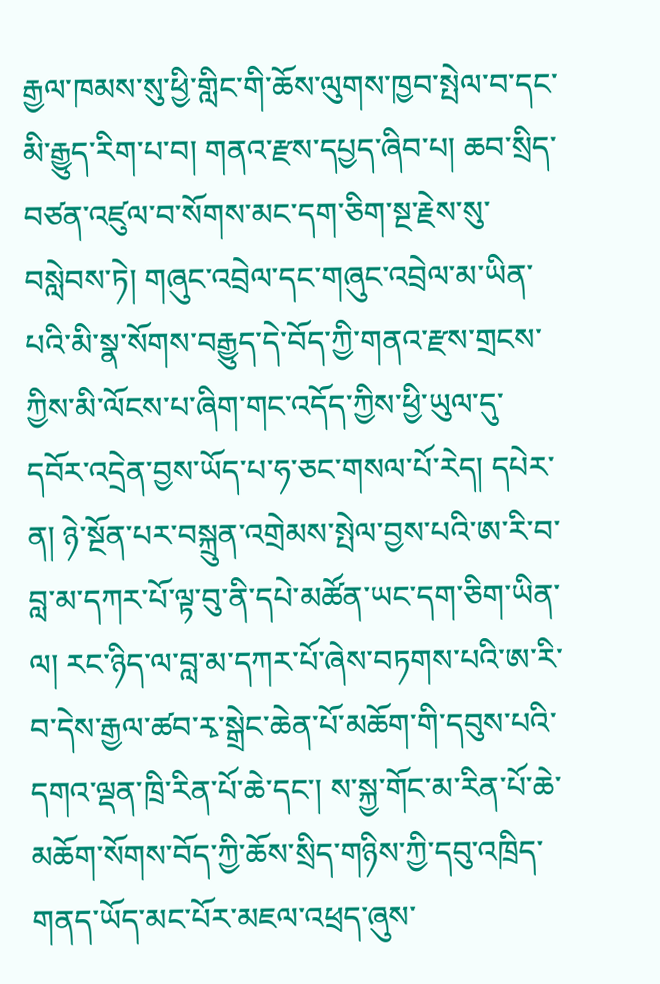རྒྱལ་ཁམས་སུ་ཕྱི་གླིང་གི་ཆོས་ལུགས་ཁྱབ་སྤེལ་བ་དང་མི་རྒྱུད་རིག་པ་བ། གནའ་རྫས་དཔྱད་ཞིབ་པ། ཆབ་སྲིད་བཙན་འཛུལ་བ་སོགས་མང་དག་ཅིག་སྔ་རྗེས་སུ་བསླེབས་ཏེ། གཞུང་འབྲེལ་དང་གཞུང་འབྲེལ་མ་ཡིན་པའི་མི་སྣ་སོགས་བརྒྱུད་དེ་བོད་ཀྱི་གནའ་རྫས་གྲངས་ཀྱིས་མི་ལོངས་པ་ཞིག་གང་འདོད་ཀྱིས་ཕྱི་ཡུལ་དུ་དབོར་འདྲེན་བྱས་ཡོད་པ་ཧ་ཅང་གསལ་པོ་རེད། དཔེར་ན། ཉེ་སྔོན་པར་བསྐྲུན་འགྲེམས་སྤེལ་བྱས་པའི་ཨ་རི་བ་བླ་མ་དཀར་པོ་ལྟ་བུ་ནི་དཔེ་མཚོན་ཡང་དག་ཅིག་ཡིན་ལ། རང་ཉིད་ལ་བླ་མ་དཀར་པོ་ཞེས་བཏགས་པའི་ཨ་རི་བ་དེས་རྒྱལ་ཚབ་རྭ་སྒྲེང་ཆེན་པོ་མཆོག་གི་དབུས་པའི་དགའ་ལྡན་ཁྲི་རིན་པོ་ཆེ་དང་། ས་སྐྱ་གོང་མ་རིན་པོ་ཆེ་མཆོག་སོགས་བོད་ཀྱི་ཆོས་སྲིད་གཉིས་ཀྱི་དབུ་འཁྲིད་གནད་ཡོད་མང་པོར་མཇལ་འཕྲད་ཞུས་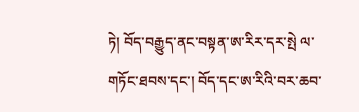ཏེ། བོད་བརྒྱུད་ནང་བསྟན་ཨ་རིར་དར་སྤེ ལ་གཏོང་ཐབས་དང་། བོད་དང་ཨ་རིའི་བར་ཆབ་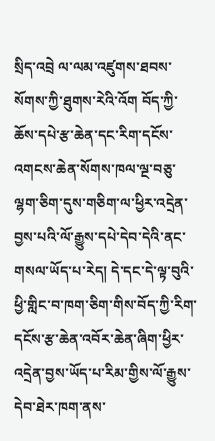སྲིད་འབྲེ ལ་ལམ་འཛུགས་ཐབས་སོགས་ཀྱི་ཐུགས་རེའི་འོག བོད་ཀྱི་ཆོས་དཔེ་རྩ་ཆེན་དང་རིག་དངོས་འགངས་ཆེན་སོགས་ཁལ་ལྔ་བཅུ་ལྷག་ཅིག་དུས་གཅིག་ལ་ཕྱིར་འདྲེན་བྱས་པའི་ལོ་རྒྱུས་དཔེ་དེབ་དེའི་ནང་གསལ་ཡོད་པ་རེད། དེ་དང་དེ་ལྟ་བུའི་ཕྱི་གླིང་བ་ཁག་ཅིག་གིས་བོད་ཀྱི་རིག་དངོས་རྩ་ཆེན་འབོར་ཆེན་ཞིག་ཕྱིར་འདྲེན་བྱས་ཡོད་པ་རིམ་གྱིས་ལོ་རྒྱུས་དེབ་ཐེར་ཁག་ནས་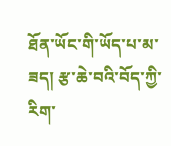ཐོན་ཡོང་གི་ཡོད་པ་མ་ཟད། རྩ་ཆེ་བའི་བོད་ཀྱི་རིག་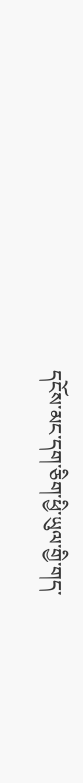དངོས་མང་དག་ཅིག་ཕྱི་ཡུལ་གྱི་གད་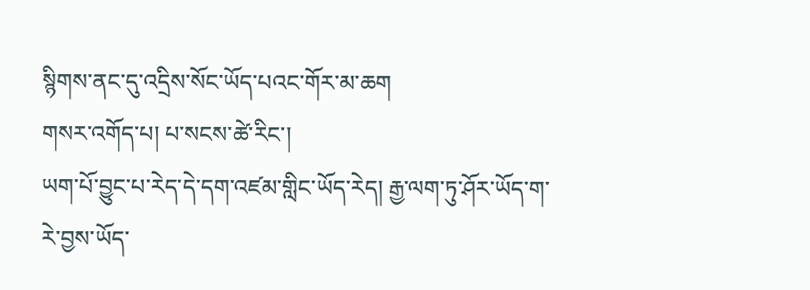སྙིགས་ནང་དུ་འདྲིས་སོང་ཡོད་པའང་གོར་མ་ཆག
གསར་འགོད་པ། པ་སངས་ཚེ་རིང་།
ཡག་པོ་བྱུང་པ་རེད་དེ་དག་འཛམ་གླིང་ཡོད་རེད། རྒྱ་ལག་ཏུ་ཤོར་ཡོད་ག་རེ་བྱས་ཡོད་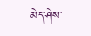མེད་ཤེས་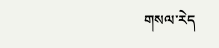གསལ་རེད